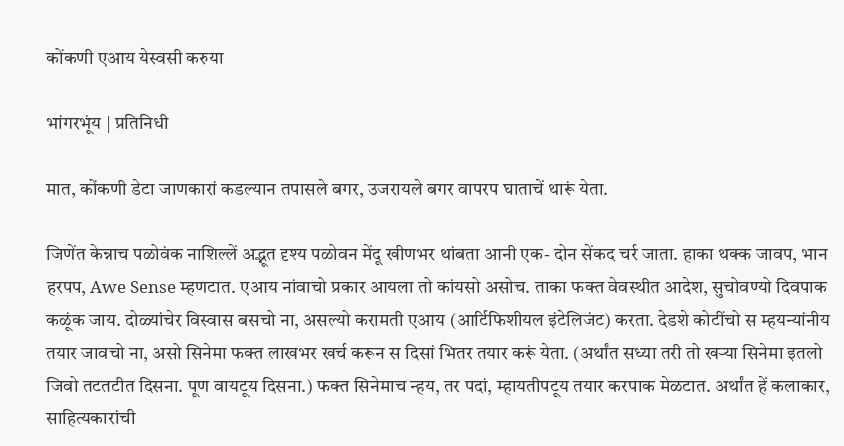कोंकणी एआय येस्वसी करुया

भांगरभूंय | प्रतिनिधी

मात, कोंकणी डेटा जाणकारां कडल्यान तपासले बगर, उजरायले बगर वापरप घाताचें थारूं येता.

जिणेंत केन्नाच पळोवंक नाशिल्लें अद्भूत दृश्य पळोवन मेंदू खीणभर थांबता आनी एक- दोन सेंकद चर्र जाता. हाका थक्क जावप, भान हरपप, Awe Sense म्हणटात. एआय नांवाचो प्रकार आयला तो कांयसो असोच. ताका फक्त वेवस्थीत आदेश, सुचोवण्यो दिवपाक कळूंक जाय. दोळ्यांचेर विस्वास बसचो ना, असल्यो करामती एआय (आर्टिफिशीयल इंटेलिजंट) करता. देडशे कोटींचो स म्हयन्यांनीय तयार जावचो ना, असो सिनेमा फक्त लाखभर खर्च करून स दिसां भितर तयार करूं येता. (अर्थांत सध्या तरी तो खऱ्या सिनेमा इतलो जिवो तटतटीत दिसना. पूण वायटूय दिसना.) फक्त सिनेमाच न्हय, तर पदां, म्हायतीपटूय तयार करपाक मेळटात. अर्थांत हें कलाकार, साहित्यकारांची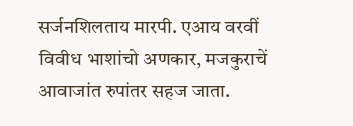सर्जनशिलताय मारपी. एआय वरवीं विवीध भाशांचो अणकार, मजकुराचें आवाजांत रुपांतर सहज जाता.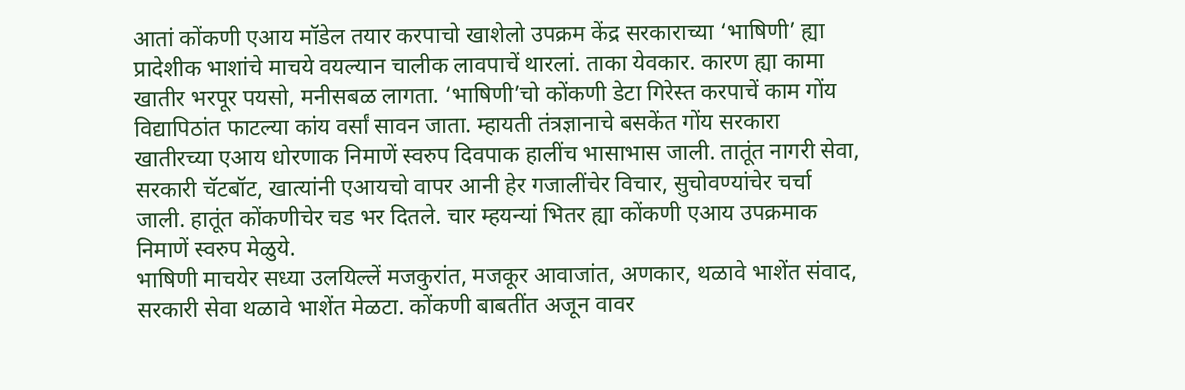आतां कोंकणी एआय मॉडेल तयार करपाचो खाशेलो उपक्रम केंद्र सरकाराच्या ‘भाषिणी’ ह्या प्रादेशीक भाशांचे माचये वयल्यान चालीक लावपाचें थारलां. ताका येवकार. कारण ह्या कामा खातीर भरपूर पयसो, मनीसबळ लागता. ‘भाषिणी’चो कोंकणी डेटा गिरेस्त करपाचें काम गोंय विद्यापिठांत फाटल्या कांय वर्सां सावन जाता. म्हायती तंत्रज्ञानाचे बसकेंत गोंय सरकारा खातीरच्या एआय धोरणाक निमाणें स्वरुप दिवपाक हालींच भासाभास जाली. तातूंत नागरी सेवा, सरकारी चॅटबॉट, खात्यांनी एआयचो वापर आनी हेर गजालींचेर विचार, सुचोवण्यांचेर चर्चा जाली. हातूंत कोंकणीचेर चड भर दितले. चार म्हयन्यां भितर ह्या कोंकणी एआय उपक्रमाक निमाणें स्वरुप मेळुये.
भाषिणी माचयेर सध्या उलयिल्लें मजकुरांत, मजकूर आवाजांत, अणकार, थळावे भाशेंत संवाद, सरकारी सेवा थळावे भाशेंत मेळटा. कोंकणी बाबतींत अजून वावर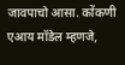जावपाचो आसा. कोंकणी एआय मॉडेल म्हणजे,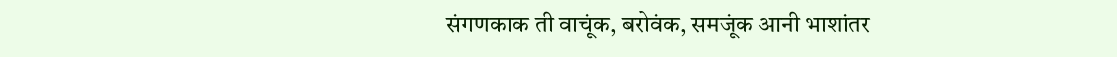संगणकाक ती वाचूंक, बरोवंक, समजूंक आनी भाशांतर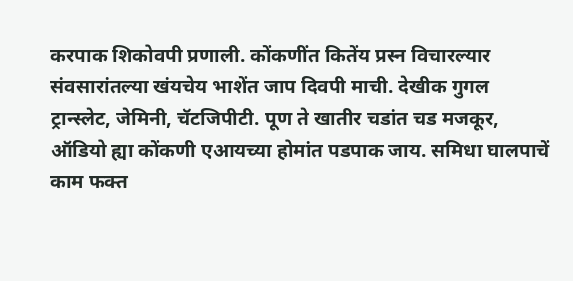करपाक शिकोवपी प्रणाली. कोंकणींत कितेंय प्रस्न विचारल्यार संवसारांतल्या खंयचेय भाशेंत जाप दिवपी माची. देखीक गुगल ट्रान्स्लेट, जेमिनी, चॅटजिपीटी. पूण ते खातीर चडांत चड मजकूर, ऑडियो ह्या कोंकणी एआयच्या होमांत पडपाक जाय. समिधा घालपाचें काम फक्त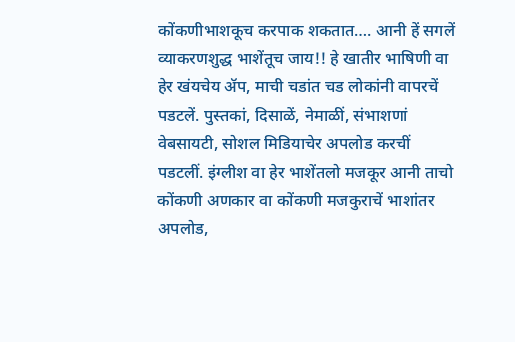कोंकणीभाशकूच करपाक शकतात…. आनी हें सगलें व्याकरणशुद्ध भाशेंतूच जाय!! हे खातीर भाषिणी वा हेर खंयचेय ॲप, माची चडांत चड लोकांनी वापरचें पडटलें. पुस्तकां, दिसाळें, नेमाळीं, संभाशणां वेबसायटी, सोशल मिडियाचेर अपलोड करचीं पडटलीं. इंग्लीश वा हेर भाशेंतलो मजकूर आनी ताचो कोंकणी अणकार वा कोंकणी मजकुराचें भाशांतर अपलोड,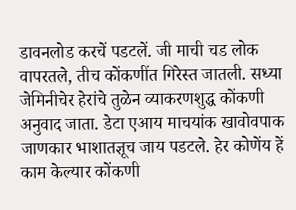डावनलोड करचें पडटलें. जी माची चड लोक वापरतले, तीच कोंकणींत गिरेस्त जातली. सध्या जेमिनीचेर हेरांचे तुळेन व्याकरणशुद्ध कोंकणी अनुवाद जाता. डेटा एआय माचयांक खावोवपाक जाणकार भाशातज्ञूच जाय पडटले. हेर कोणेंय हें काम केल्यार कोंकणी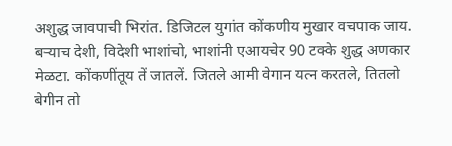अशुद्ध जावपाची भिरांत. डिजिटल युगांत कोंकणीय मुखार वचपाक जाय. बऱ्याच देशी, विदेशी भाशांचो, भाशांनी एआयचेर 90 टक्के शुद्ध अणकार मेळटा. कोंकणींतूय तें जातलें. जितले आमी वेगान यत्न करतले, तितलो बेगीन तो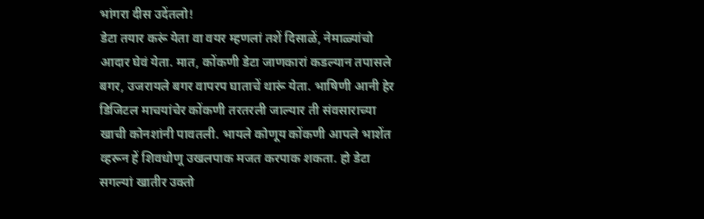भांगरा दीस उदेंतलो!
डेटा तयार करूं येता वा वयर म्हणलां तशें दिसाळें, नेमाळ्यांचो आदार घेवं येता. मात, कोंकणी डेटा जाणकारां कडल्यान तपासले बगर, उजरायले बगर वापरप घाताचें थारूं येता. भाषिणी आनी हेर डिजिटल माचयांचेर कोंकणी तरतरली जाल्यार ती संवसाराच्या खाची कोनशांनी पावतली. भायले कोणूय कोंकणी आपले भाशेंत व्हरून हें शिवधोणू उखलपाक मजत करपाक शकता. हो डेटा सगल्यां खातीर उक्तो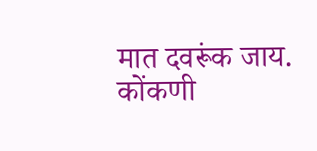मात दवरूंक जाय.
कोंकणी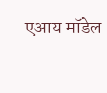एआय मॉडेल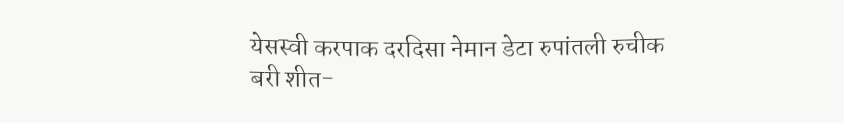येसस्वी करपाक दरदिसा नेमान डेटा रुपांतली रुचीक बरी शीत-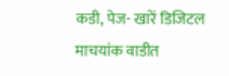कडी, पेज- खारें डिजिटल माचयांक वाडीत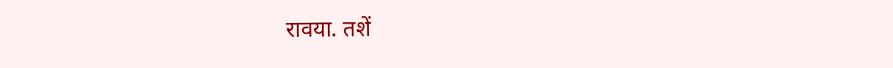रावया. तशें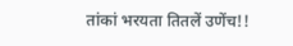तांकां भरयता तितलें उणेंच!!